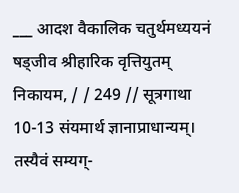___ आदश वैकालिक चतुर्थमध्ययनं षड्जीव श्रीहारिक वृत्तियुतम् निकायम, / / 249 // सूत्रगाथा 10-13 संयमार्थ ज्ञानाप्राधान्यम्। तस्यैवं सम्यग्-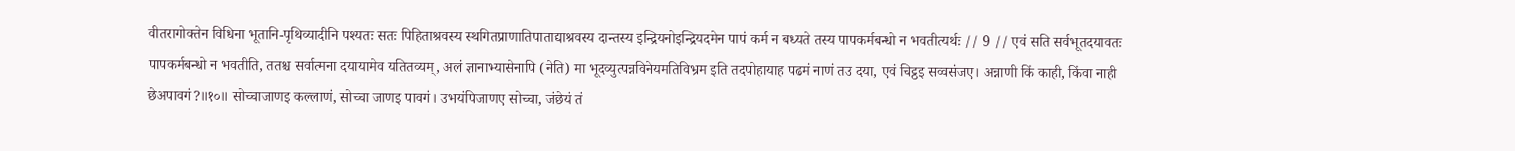वीतरागोक्तेन विधिना भूतानि-पृथिव्यादीनि पश्यतः सतः पिहिताश्रवस्य स्थगितप्राणातिपाताद्याश्रवस्य दान्तस्य इन्द्रियनोइन्द्रियदमेन पापं कर्म न बध्यते तस्य पापकर्मबन्धो न भवतीत्यर्थः // 9 // एवं सति सर्वभूतदयावतः पापकर्मबन्धो न भवतीति, ततश्च सर्वात्मना दयायामेव यतितव्यम्, अलं ज्ञानाभ्यासेनापि (नेति) मा भूदव्युत्पन्नविनेयमतिविभ्रम इति तदपोहायाह पढमं नाणं तउ दया, एवं चिट्ठइ सव्वसंजए। अन्नाणी किं काही, किंवा नाही छेअपावगं?॥१०॥ सोच्चाजाणइ कल्लाणं, सोच्चा जाणइ पावगं। उभयंपिजाणए सोच्चा, जंछेयं तं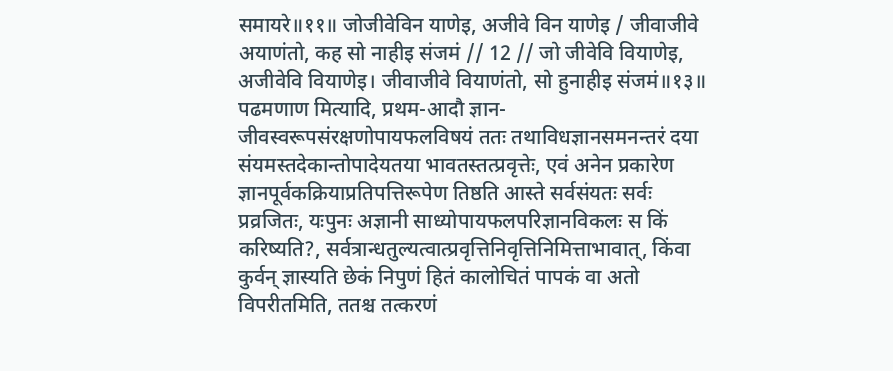समायरे॥११॥ जोजीवेविन याणेइ, अजीवे विन याणेइ / जीवाजीवे अयाणंतो, कह सो नाहीइ संजमं // 12 // जो जीवेवि वियाणेइ, अजीवेवि वियाणेइ। जीवाजीवे वियाणंतो, सो हुनाहीइ संजमं॥१३॥ पढमणाण मित्यादि, प्रथम-आदौ ज्ञान-जीवस्वरूपसंरक्षणोपायफलविषयं ततः तथाविधज्ञानसमनन्तरं दया संयमस्तदेकान्तोपादेयतया भावतस्तत्प्रवृत्तेः, एवं अनेन प्रकारेण ज्ञानपूर्वकक्रियाप्रतिपत्तिरूपेण तिष्ठति आस्ते सर्वसंयतः सर्वः प्रव्रजितः, यःपुनः अज्ञानी साध्योपायफलपरिज्ञानविकलः स किं करिष्यति?, सर्वत्रान्धतुल्यत्वात्प्रवृत्तिनिवृत्तिनिमित्ताभावात्, किंवा कुर्वन् ज्ञास्यति छेकं निपुणं हितं कालोचितं पापकं वा अतो विपरीतमिति, ततश्च तत्करणं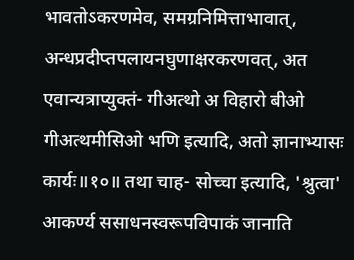भावतोऽकरणमेव, समग्रनिमित्ताभावात्, अन्धप्रदीप्तपलायनघुणाक्षरकरणवत्, अत एवान्यत्राप्युक्तं- गीअत्थो अ विहारो बीओ गीअत्थमीसिओ भणि इत्यादि, अतो ज्ञानाभ्यासः कार्यः॥१०॥ तथा चाह- सोच्चा इत्यादि, 'श्रुत्वा' आकर्ण्य ससाधनस्वरूपविपाकं जानाति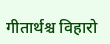गीतार्थश्च विहारो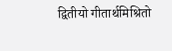द्वितीयो गीतार्थमिश्रितो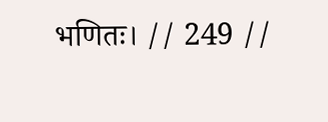भणितः। // 249 //